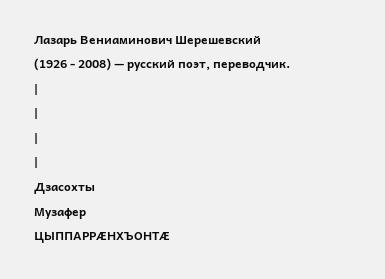Лазарь Вениаминович Шерешевский
(1926 - 2008) — русский поэт, переводчик.
|
|
|
|
Дзасохты
Музафер
ЦЫППАРРÆНХЪОНТÆ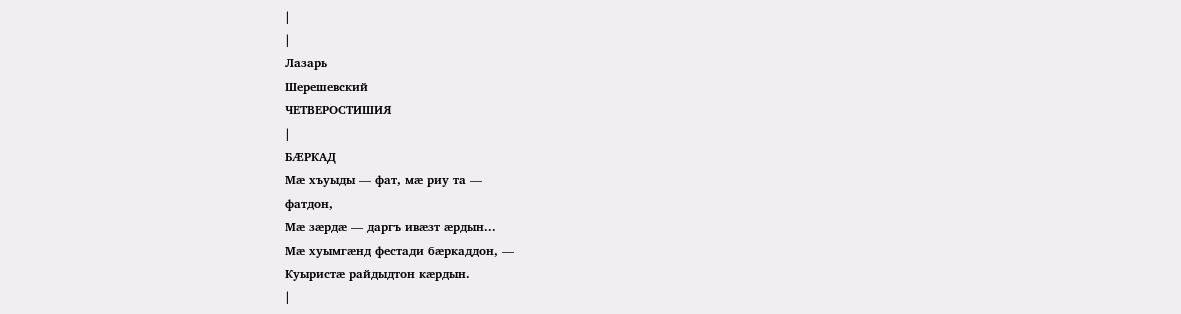|
|
Лазарь
Шерешевский
ЧЕТВЕРОСТИШИЯ
|
БÆРКАД
Мæ хъуыды — фат, мæ риу та —
фатдон,
Мæ зæрдæ — даргъ ивæзт æрдын...
Мæ хуымгæнд фестади бæркаддон, —
Куыристæ райдыдтон кæрдын.
|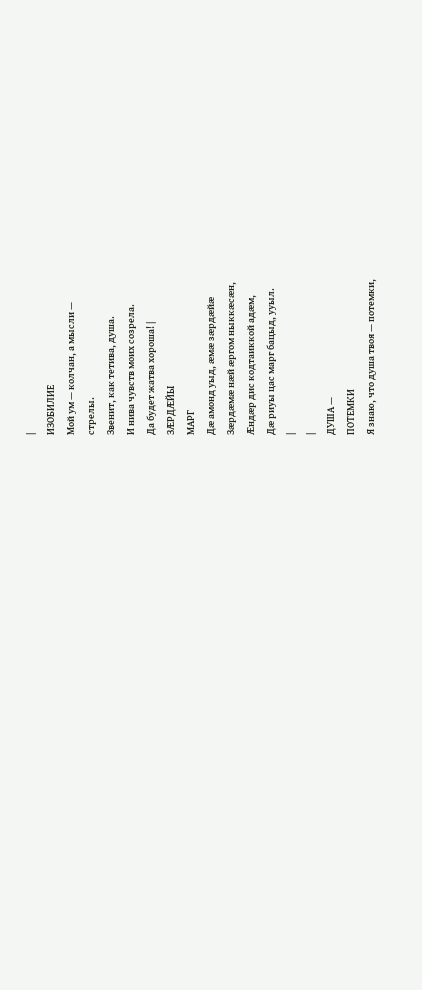|
ИЗОБИЛИЕ
Мой ум — колчан, а мысли —
стрелы.
Звенит, как тетива, душа.
И нива чувств моих созрела.
Да будет жатва хороша! |
ЗÆРДÆЙЫ
МАРГ
Дæ амонд уыд, æмæ зæрдæйæ
Зæрдæмæ нæй æргом ныккæсæн,
Æндæр дис кодтаиккой адæм,
Дæ риуы цас марг бацыд, ууыл.
|
|
ДУША —
ПОТЕМКИ
Я знаю, что душа твоя — потемки,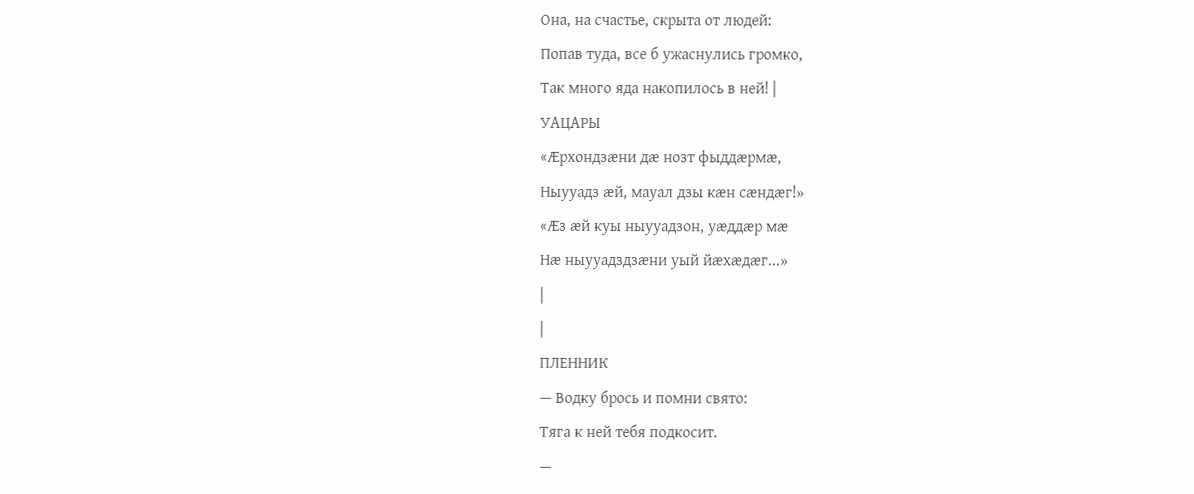Она, на счастье, скрыта от людей:
Попав туда, все б ужаснулись громко,
Так много яда накопилось в ней! |
УАЦАРЫ
«Æрхондзæни дæ нозт фыддæрмæ,
Ныууадз æй, мауал дзы кæн сæндæг!»
«Æз æй куы ныууадзон, уæддæр мæ
Нæ ныууадздзæни уый йæхæдæг...»
|
|
ПЛЕННИК
— Водку брось и помни свято:
Тяга к ней тебя подкосит.
—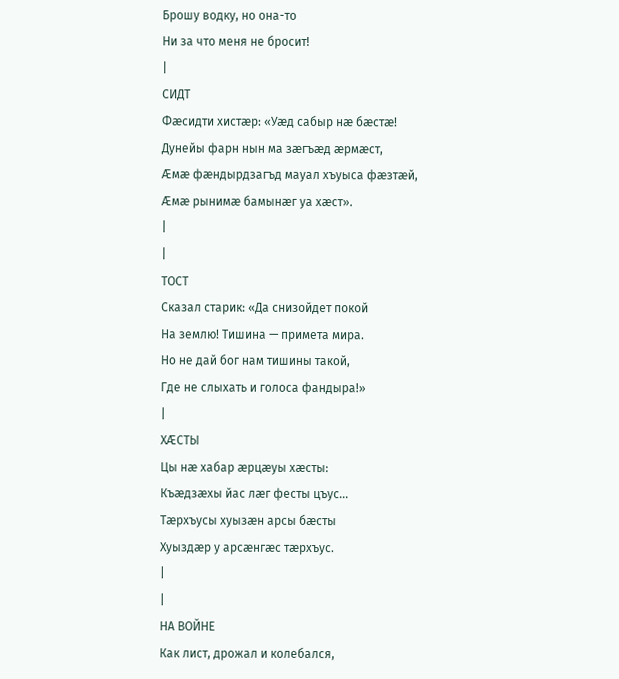Брошу водку, но она-то
Ни за что меня не бросит!
|
СИДТ
Фæсидти хистæр: «Уæд сабыр нæ бæстæ!
Дунейы фарн нын ма зæгъæд æрмæст,
Æмæ фæндырдзагъд мауал хъуыса фæзтæй,
Æмæ рынимæ бамынæг уа хæст».
|
|
ТОСТ
Сказал старик: «Да снизойдет покой
На землю! Тишина — примета мира.
Но не дай бог нам тишины такой,
Где не слыхать и голоса фандыра!»
|
ХÆСТЫ
Цы нæ хабар æрцæуы хæсты:
Къæдзæхы йас лæг фесты цъус...
Тæрхъусы хуызæн арсы бæсты
Хуыздæр у арсæнгæс тæрхъус.
|
|
НА ВОЙНЕ
Как лист, дрожал и колебался,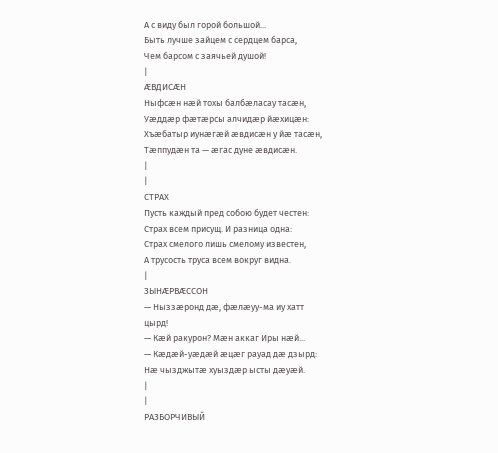А с виду был горой большой...
Быть лучше зайцем с сердцем барса,
Чем барсом с заячьей душой!
|
ÆВДИСÆН
Ныфсæн нæй тохы балбæласау тасæн,
Уæддæр фæтæрсы алчидæр йæхицæн:
Хъæбатыр иунæгæй æвдисæн у йæ тасæн,
Тæппудæн та — æгас дуне æвдисæн.
|
|
СТРАХ
Пусть каждый пред собою будет честен:
Страх всем присущ. И разница одна:
Страх смелого лишь смелому известен,
А трусость труса всем вокруг видна.
|
ЗЫНÆРВÆССОН
— Ныззæронд дæ, фæлæуу-ма иу хатт
цырд!
— Кæй ракурон? Мæн аккаг Иры нæй...
— Кæдæй-уæдæй æцæг рауад дæ дзырд:
Нæ чызджытæ хуыздæр ысты дæуæй.
|
|
РАЗБОРЧИВЫЙ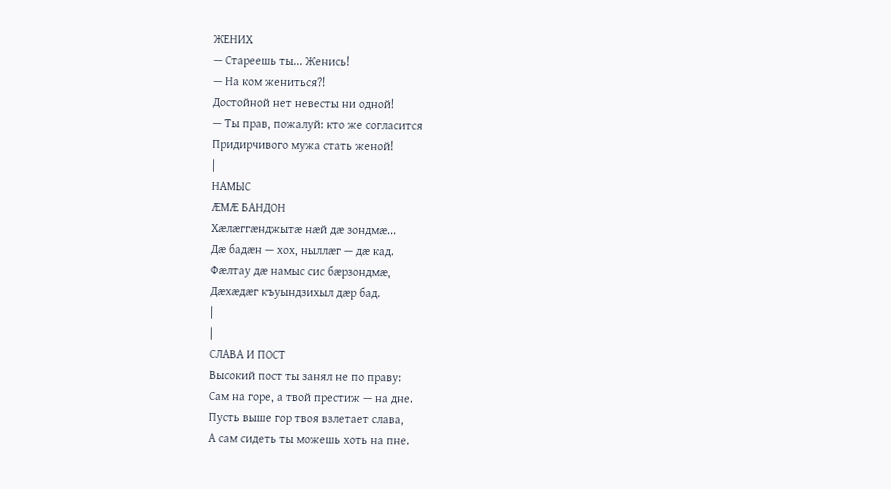ЖЕНИХ
— Стареешь ты... Женись!
— На ком жениться?!
Достойной нет невесты ни одной!
— Ты прав, пожалуй: кто же согласится
Придирчивого мужа стать женой!
|
НАМЫС
ÆМÆ БАНДОН
Хæлæггæнджытæ нæй дæ зондмæ...
Дæ бадæн — хох, ныллæг — дæ кад.
Фæлтау дæ намыс сис бæрзондмæ,
Дæхæдæг къуындзихыл дæр бад.
|
|
СЛАВА И ПОСТ
Высокий пост ты занял не по праву:
Сам на горе, а твой престиж — на дне.
Пусть выше гор твоя взлетает слава,
А сам сидеть ты можешь хоть на пне.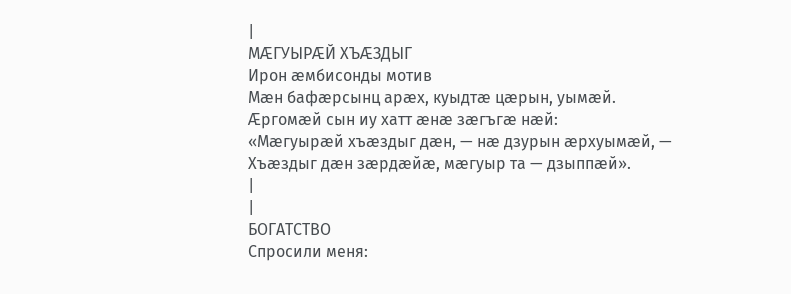|
МÆГУЫРÆЙ ХЪÆЗДЫГ
Ирон æмбисонды мотив
Мæн бафæрсынц арæх, куыдтæ цæрын, уымæй.
Æргомæй сын иу хатт æнæ зæгъгæ нæй:
«Мæгуырæй хъæздыг дæн, — нæ дзурын æрхуымæй, —
Хъæздыг дæн зæрдæйæ, мæгуыр та — дзыппæй».
|
|
БОГАТСТВО
Спросили меня: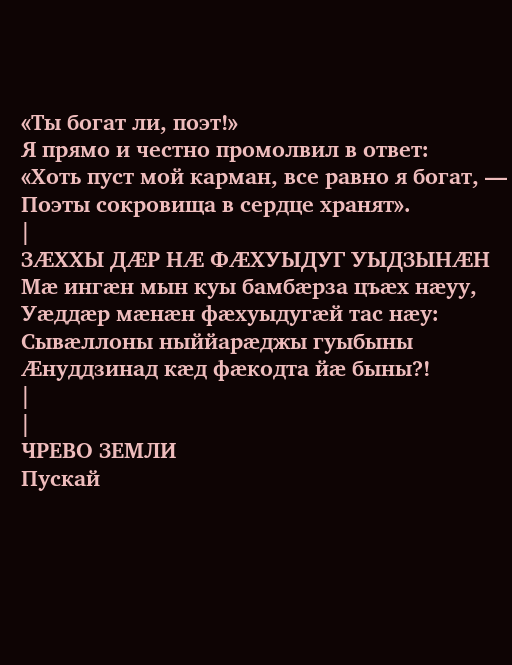«Ты богат ли, поэт!»
Я прямо и честно промолвил в ответ:
«Хоть пуст мой карман, все равно я богат, —
Поэты сокровища в сердце хранят».
|
ЗÆХХЫ ДÆР НÆ ФÆХУЫДУГ УЫДЗЫНÆН
Мæ ингæн мын куы бамбæрза цъæх нæуу,
Уæддæр мæнæн фæхуыдугæй тас нæу:
Сывæллоны ныййарæджы гуыбыны
Æнуддзинад кæд фæкодта йæ быны?!
|
|
ЧРЕВО ЗЕМЛИ
Пускай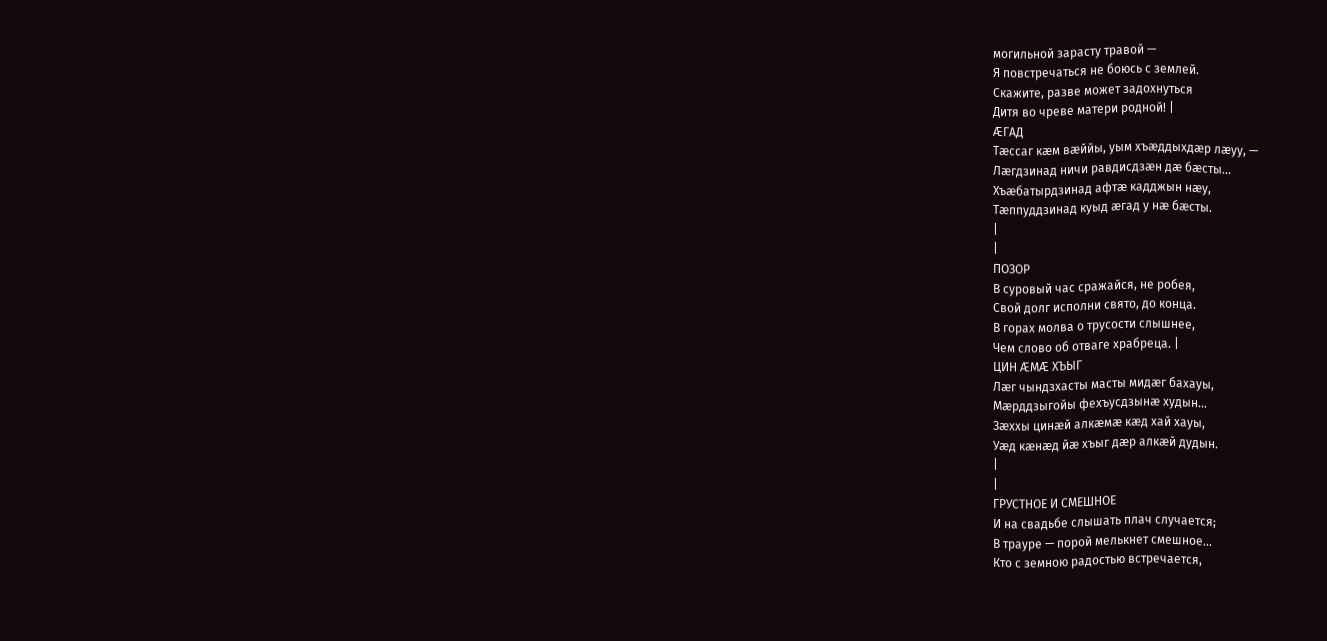могильной зарасту травой —
Я повстречаться не боюсь с землей.
Скажите, разве может задохнуться
Дитя во чреве матери родной! |
ÆГАД
Тæссаг кæм вæййы, уым хъæддыхдæр лæуу, —
Лæгдзинад ничи равдисдзæн дæ бæсты...
Хъæбатырдзинад афтæ кадджын нæу,
Тæппуддзинад куыд æгад у нæ бæсты.
|
|
ПОЗОР
В суровый час сражайся, не робея,
Свой долг исполни свято, до конца.
В горах молва о трусости слышнее,
Чем слово об отваге храбреца. |
ЦИН ÆМÆ ХЪЫГ
Лæг чындзхасты масты мидæг бахауы,
Мæрддзыгойы фехъусдзынæ худын...
Зæххы цинæй алкæмæ кæд хай хауы,
Уæд кæнæд йæ хъыг дæр алкæй дудын.
|
|
ГРУСТНОЕ И СМЕШНОЕ
И на свадьбе слышать плач случается;
В трауре — порой мелькнет смешное...
Кто с земною радостью встречается,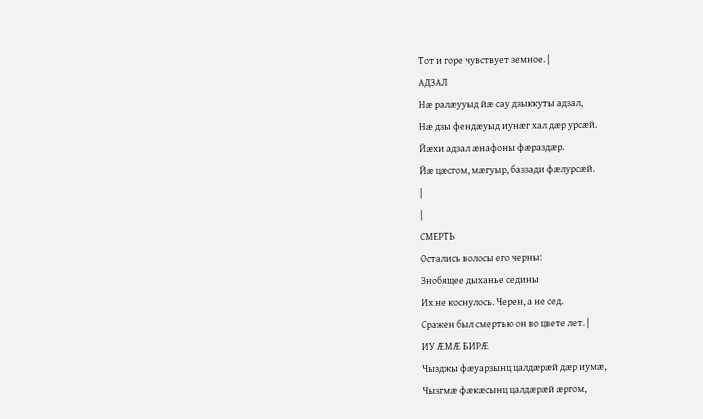Тот и горе чувствует земное. |
АДЗАЛ
Нæ ралæууыд йæ сау дзыккуты адзал,
Нæ дзы фендæуыд иунæг хал дæр урсæй.
Йæхи адзал æнафоны фæраздæр.
Йæ цæсгом, мæгуыр, баззади фæлурсæй.
|
|
СМЕРТЬ
Остались волосы его черны:
Знобящее дыханье седины
Их не коснулось. Черен, а не сед.
Сражен был смертью он во цвете лет. |
ИУ ÆМÆ БИРÆ
Чызджы фæуарзынц цалдæрæй дæр иумæ,
Чызгмæ фæкæсынц цалдæрæй æргом,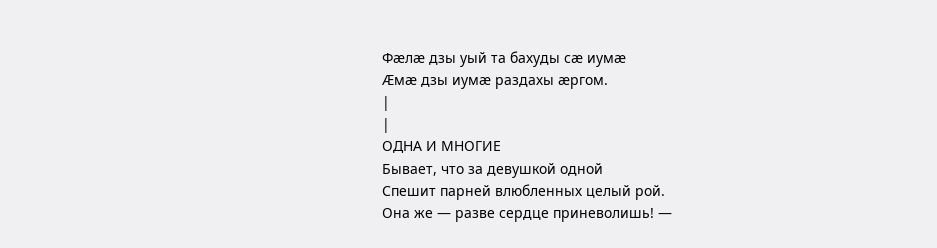Фæлæ дзы уый та бахуды сæ иумæ
Æмæ дзы иумæ раздахы æргом.
|
|
ОДНА И МНОГИЕ
Бывает, что за девушкой одной
Спешит парней влюбленных целый рой.
Она же — разве сердце приневолишь! —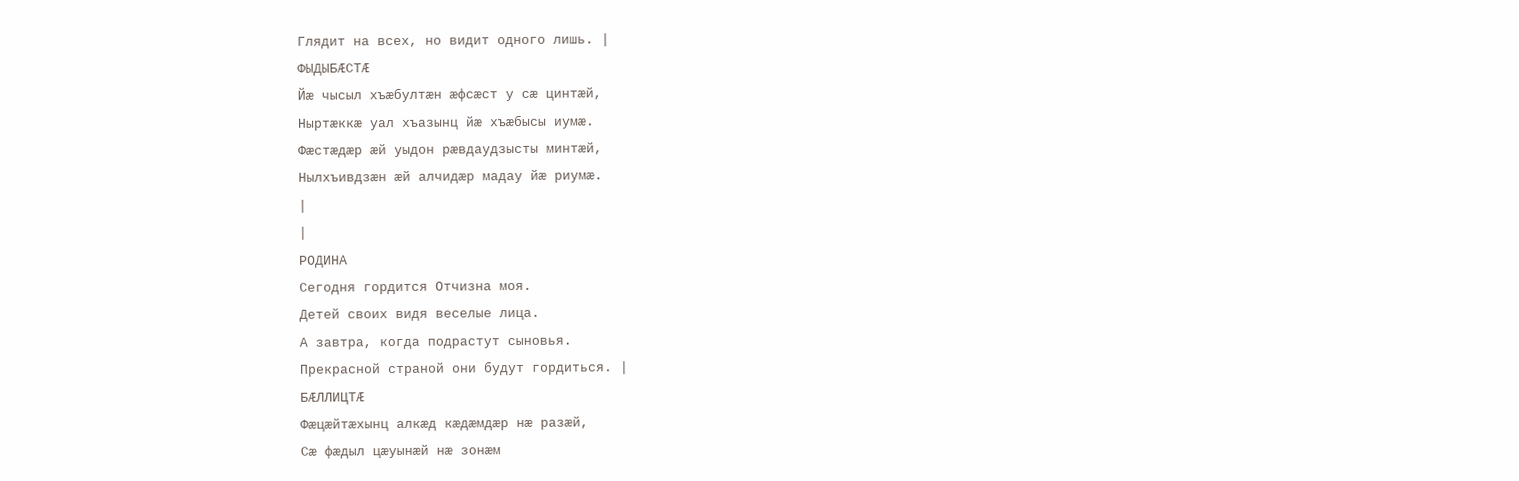Глядит на всех, но видит одного лишь. |
ФЫДЫБÆСТÆ
Йæ чысыл хъæбултæн æфсæст у сæ цинтæй,
Ныртæккæ уал хъазынц йæ хъæбысы иумæ.
Фæстæдæр æй уыдон рæвдаудзысты минтæй,
Нылхъивдзæн æй алчидæр мадау йæ риумæ.
|
|
РОДИНА
Сегодня гордится Отчизна моя.
Детей своих видя веселые лица.
А завтра, когда подрастут сыновья.
Прекрасной страной они будут гордиться. |
БÆЛЛИЦТÆ
Фæцæйтæхынц алкæд кæдæмдæр нæ разæй,
Сæ фæдыл цæуынæй нæ зонæм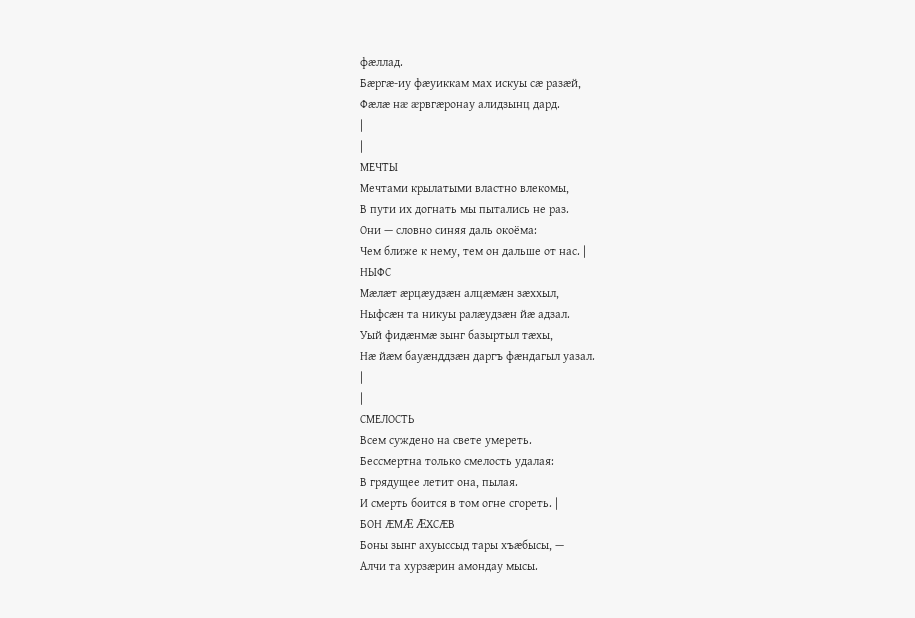фæллад.
Бæргæ-иу фæуиккам мах искуы сæ разæй,
Фæлæ нæ æрвгæронау алидзынц дард.
|
|
МЕЧТЫ
Мечтами крылатыми властно влекомы,
В пути их догнать мы пытались не раз.
Они — словно синяя даль окоёма:
Чем ближе к нему, тем он дальше от нас. |
НЫФС
Мæлæт æрцæудзæн алцæмæн зæххыл,
Ныфсæн та никуы ралæудзæн йæ адзал.
Уый фидæнмæ зынг базыртыл тæхы,
Нæ йæм бауæнддзæн даргъ фæндагыл уазал.
|
|
СМЕЛОСТЬ
Всем суждено на свете умереть.
Бессмертна только смелость удалая:
В грядущее летит она, пылая.
И смерть боится в том огне сгореть. |
БОН ÆМÆ ÆХСÆВ
Боны зынг ахуыссыд тары хъæбысы, —
Алчи та хурзæрин амондау мысы.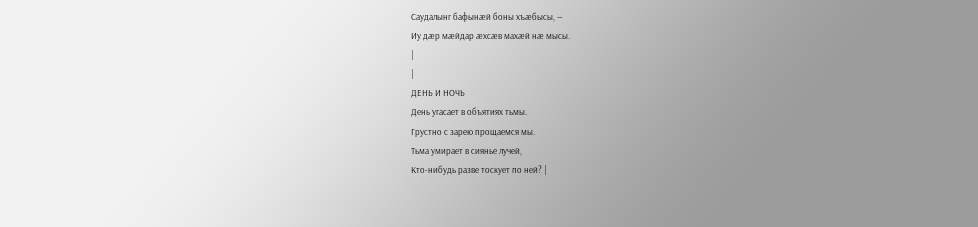Саудалынг бафынæй боны хъæбысы, —
Иу дæр мæйдар æхсæв махæй нæ мысы.
|
|
ДЕНЬ И НОЧЬ
День угасает в объятиях тьмы.
Грустно с зарею прощаемся мы.
Тьма умирает в сиянье лучей,
Кто-нибудь разве тоскует по ней? |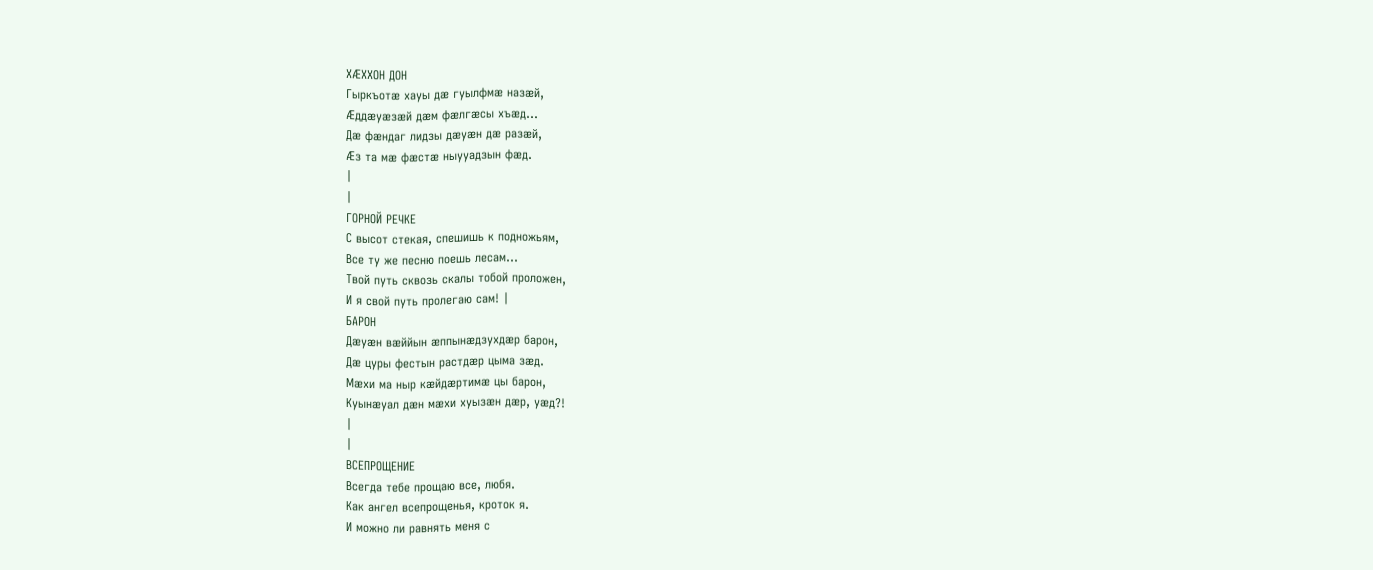ХÆХХОН ДОН
Гыркъотæ хауы дæ гуылфмæ назæй,
Æддæуæзæй дæм фæлгæсы хъæд...
Дæ фæндаг лидзы дæуæн дæ разæй,
Æз та мæ фæстæ ныууадзын фæд.
|
|
ГОРНОЙ РЕЧКЕ
С высот стекая, спешишь к подножьям,
Все ту же песню поешь лесам...
Твой путь сквозь скалы тобой проложен,
И я свой путь пролегаю сам! |
БАРОН
Дæуæн вæййын æппынæдзухдæр барон,
Дæ цуры фестын растдæр цыма зæд.
Мæхи ма ныр кæйдæртимæ цы барон,
Куынæуал дæн мæхи хуызæн дæр, уæд?!
|
|
ВСЕПРОЩЕНИЕ
Всегда тебе прощаю все, любя.
Как ангел всепрощенья, кроток я.
И можно ли равнять меня с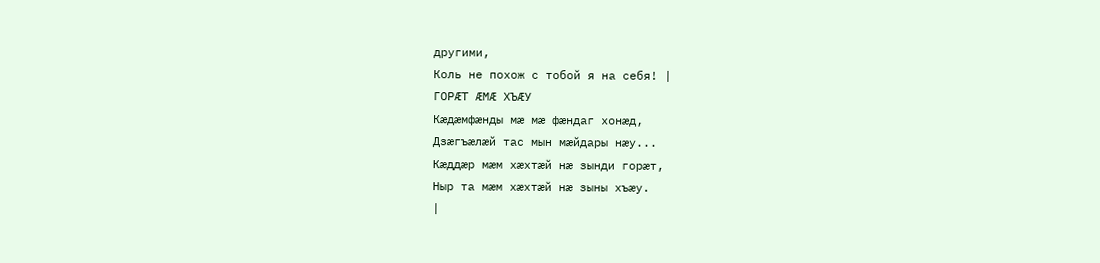другими,
Коль не похож с тобой я на себя! |
ГОРÆТ ÆМÆ ХЪÆУ
Кæдæмфæнды мæ мæ фæндаг хонæд,
Дзæгъæлæй тас мын мæйдары нæу...
Кæддæр мæм хæхтæй нæ зынди горæт,
Ныр та мæм хæхтæй нæ зыны хъæу.
|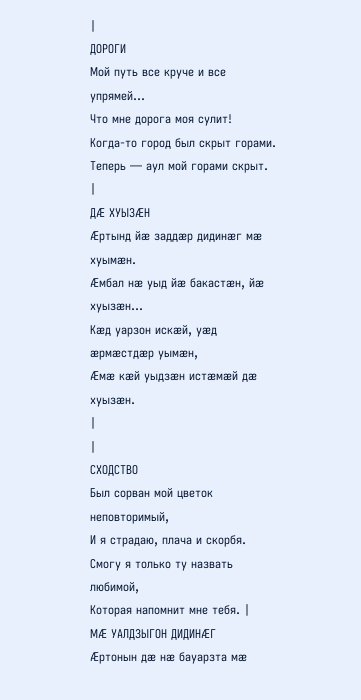|
ДОРОГИ
Мой путь все круче и все упрямей...
Что мне дорога моя сулит!
Когда-то город был скрыт горами.
Теперь — аул мой горами скрыт.
|
ДÆ ХУЫЗÆН
Æртынд йæ заддæр дидинæг мæ хуымæн.
Æмбал нæ уыд йæ бакастæн, йæ хуызæн...
Кæд уарзон искæй, уæд æрмæстдæр уымæн,
Æмæ кæй уыдзæн истæмæй дæ хуызæн.
|
|
СХОДСТВО
Был сорван мой цветок неповторимый,
И я страдаю, плача и скорбя.
Смогу я только ту назвать любимой,
Которая напомнит мне тебя. |
МÆ УАЛДЗЫГОН ДИДИНÆГ
Æртонын дæ нæ бауарзта мæ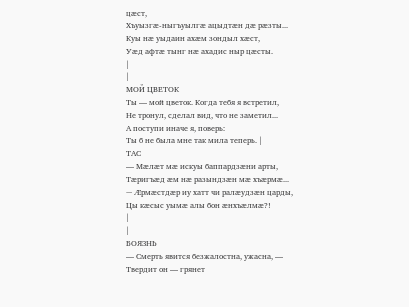цæст,
Хъуызгæ-ныгъуылгæ ацыдтæн дæ рæзты...
Куы нæ уыдаин ахæм зондыл хæст,
Уæд афтæ тынг нæ ахадис ныр цæсты.
|
|
МОЙ ЦВЕТОК
Ты — мой цветок. Когда тебя я встретил,
Не тронул, сделал вид, что не заметил...
А поступи иначе я, поверь:
Ты б не была мне так мила теперь. |
ТАС
— Мæлæт мæ искуы баппардзæни арты,
Тæригъæд æм нæ разындзæн мæ хъæрмæ...
— Æрмæстдæр иу хатт чи ралæудзæн царды,
Цы кæсыс уымæ алы бон æнхъæлмæ?!
|
|
БОЯЗНЬ
— Смерть явится безжалостна, ужасна, —
Твердит он — грянет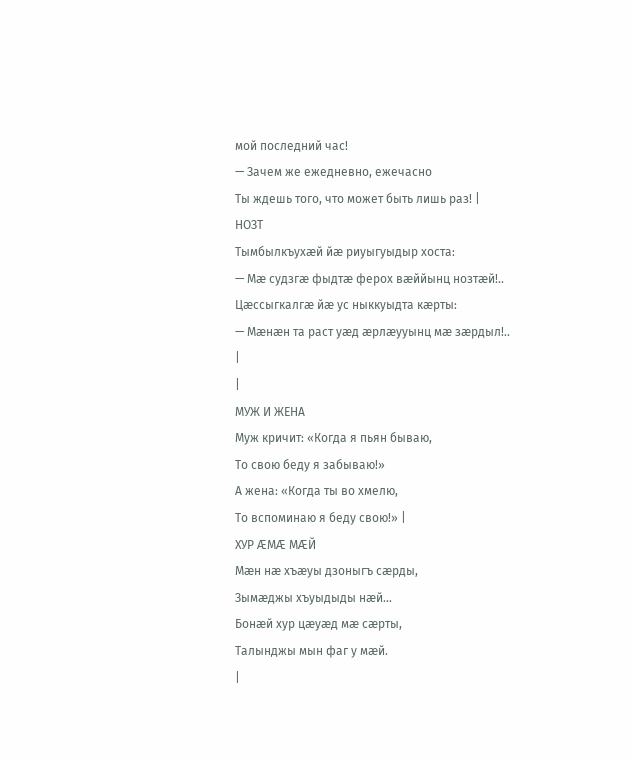мой последний час!
— Зачем же ежедневно, ежечасно
Ты ждешь того, что может быть лишь раз! |
НОЗТ
Тымбылкъухæй йæ риуыгуыдыр хоста:
— Мæ судзгæ фыдтæ ферох вæййынц нозтæй!..
Цæссыгкалгæ йæ ус ныккуыдта кæрты:
— Мæнæн та раст уæд æрлæууынц мæ зæрдыл!..
|
|
МУЖ И ЖЕНА
Муж кричит: «Когда я пьян бываю,
То свою беду я забываю!»
А жена: «Когда ты во хмелю,
То вспоминаю я беду свою!» |
ХУР ÆМÆ МÆЙ
Мæн нæ хъæуы дзоныгъ сæрды,
Зымæджы хъуыдыды нæй...
Бонæй хур цæуæд мæ сæрты,
Талынджы мын фаг у мæй.
|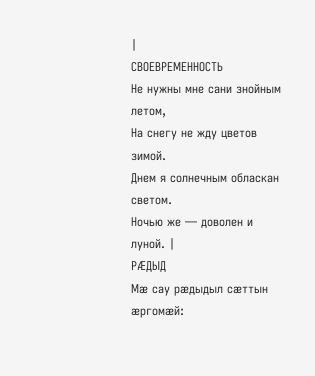|
СВОЕВРЕМЕННОСТЬ
Не нужны мне сани знойным летом,
На снегу не жду цветов зимой.
Днем я солнечным обласкан светом.
Ночью же — доволен и луной. |
РÆДЫД
Мæ сау рæдыдыл сæттын æргомæй: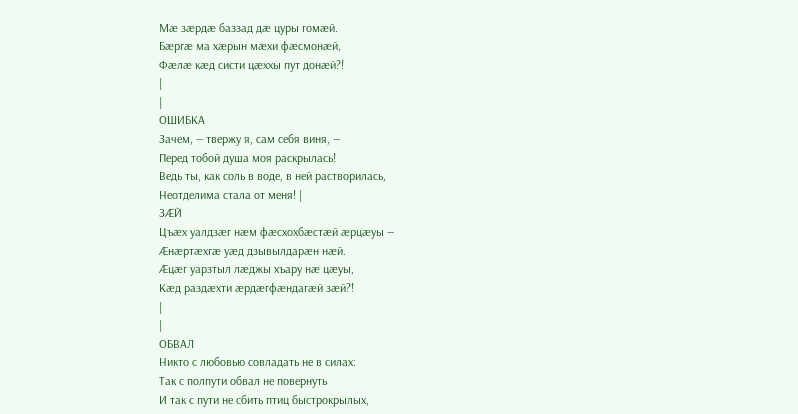Мæ зæрдæ баззад дæ цуры гомæй.
Бæргæ ма хæрын мæхи фæсмонæй,
Фæлæ кæд систи цæххы пут донæй?!
|
|
ОШИБКА
Зачем, — твержу я, сам себя виня, —
Перед тобой душа моя раскрылась!
Ведь ты, как соль в воде, в ней растворилась,
Неотделима стала от меня! |
ЗÆЙ
Цъæх уалдзæг нæм фæсхохбæстæй æрцæуы —
Æнæртæхгæ уæд дзывылдарæн нæй.
Æцæг уарзтыл лæджы хъару нæ цæуы,
Кæд раздæхти æрдæгфæндагæй зæй?!
|
|
ОБВАЛ
Никто с любовью совладать не в силах:
Так с полпути обвал не повернуть
И так с пути не сбить птиц быстрокрылых,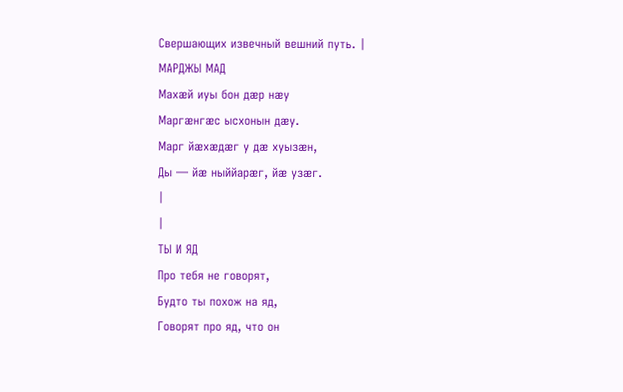Свершающих извечный вешний путь. |
МАРДЖЫ МАД
Махæй иуы бон дæр нæу
Маргæнгæс ысхонын дæу.
Марг йæхæдæг у дæ хуызæн,
Ды — йæ ныййарæг, йæ узæг.
|
|
ТЫ И ЯД
Про тебя не говорят,
Будто ты похож на яд,
Говорят про яд, что он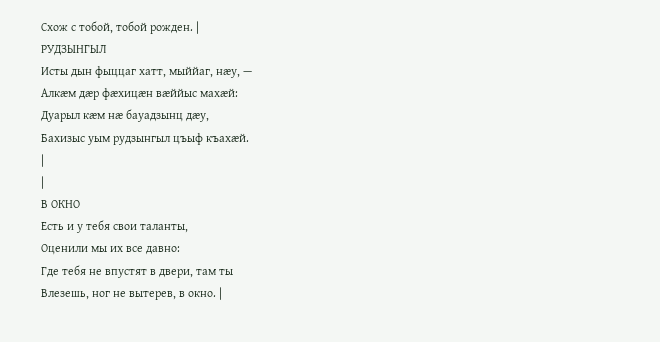Схож с тобой, тобой рожден. |
РУДЗЫНГЫЛ
Исты дын фыццаг хатт, мыййаг, нæу, —
Алкæм дæр фæхицæн вæййыс махæй:
Дуарыл кæм нæ бауадзынц дæу,
Бахизыс уым рудзынгыл цъыф къахæй.
|
|
В ОКНО
Есть и у тебя свои таланты,
Оценили мы их все давно:
Где тебя не впустят в двери, там ты
Влезешь, ног не вытерев, в окно. |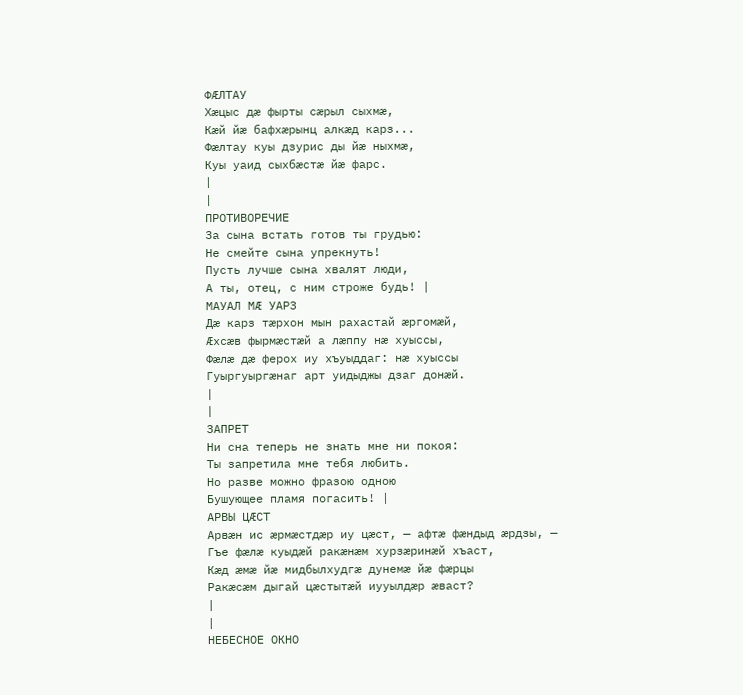ФÆЛТАУ
Хæцыс дæ фырты сæрыл сыхмæ,
Кæй йæ бафхæрынц алкæд карз...
Фæлтау куы дзурис ды йæ ныхмæ,
Куы уаид сыхбæстæ йæ фарс.
|
|
ПРОТИВОРЕЧИЕ
За сына встать готов ты грудью:
Не смейте сына упрекнуть!
Пусть лучше сына хвалят люди,
А ты, отец, с ним строже будь! |
МАУАЛ МÆ УАРЗ
Дæ карз тæрхон мын рахастай æргомæй,
Æхсæв фырмæстæй а лæппу нæ хуыссы,
Фæлæ дæ ферох иу хъуыддаг: нæ хуыссы
Гуыргуыргæнаг арт уидыджы дзаг донæй.
|
|
ЗАПРЕТ
Ни сна теперь не знать мне ни покоя:
Ты запретила мне тебя любить.
Но разве можно фразою одною
Бушующее пламя погасить! |
АРВЫ ЦÆСТ
Арвæн ис æрмæстдæр иу цæст, — афтæ фæндыд æрдзы, —
Гъе фæлæ куыдæй ракæнæм хурзæринæй хъаст,
Кæд æмæ йæ мидбылхудгæ дунемæ йæ фæрцы
Ракæсæм дыгай цæстытæй иууылдæр æваст?
|
|
НЕБЕСНОЕ ОКНО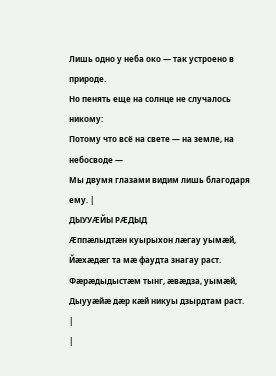Лишь одно у неба око — так устроено в природе.
Но пенять еще на солнце не случалось никому:
Потому что всё на свете — на земле, на небосводе —
Мы двумя глазами видим лишь благодаря ему. |
ДЫУУÆЙЫ РÆДЫД
Æппæлыдтæн куырыхон лæгау уымæй,
Йæхæдæг та мæ фаудта знагау раст.
Фæрæдыдыстæм тынг, æвæдза, уымæй,
Дыууæйæ дæр кæй никуы дзырдтам раст.
|
|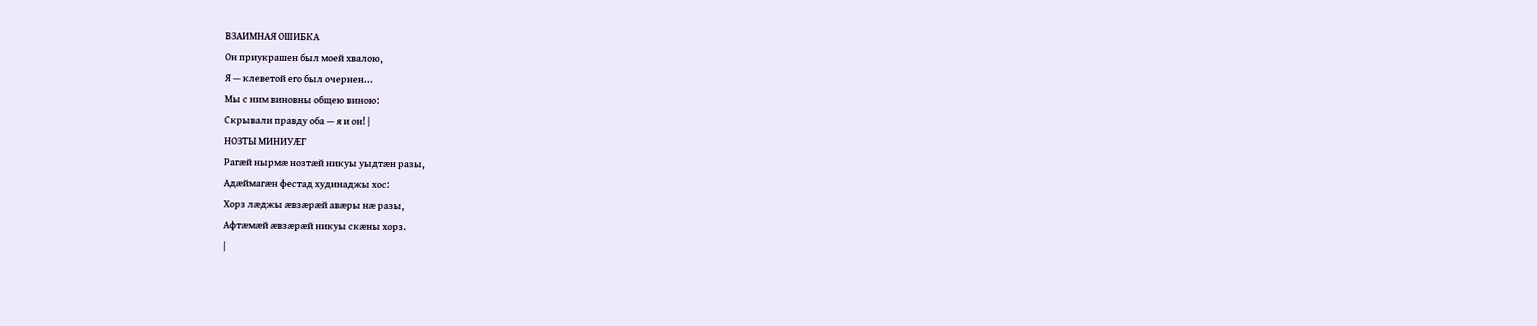ВЗАИМНАЯ ОШИБКА
Он приукрашен был моей хвалою,
Я — клеветой его был очернен...
Мы с ним виновны общею виною:
Скрывали правду оба — я и он! |
НОЗТЫ МИНИУÆГ
Рагæй нырмæ нозтæй никуы уыдтæн разы,
Адæймагæн фестад худинаджы хос:
Хорз лæджы æвзæрæй авæры нæ разы,
Афтæмæй æвзæрæй никуы скæны хорз.
|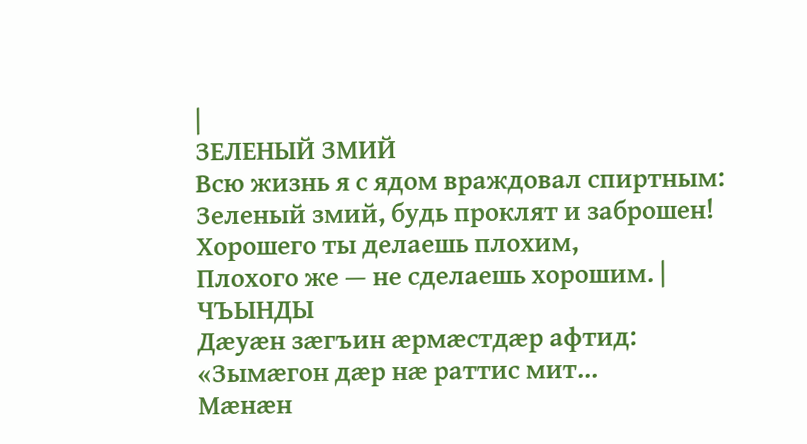|
ЗЕЛЕНЫЙ ЗМИЙ
Всю жизнь я с ядом враждовал спиртным:
Зеленый змий, будь проклят и заброшен!
Хорошего ты делаешь плохим,
Плохого же — не сделаешь хорошим. |
ЧЪЫНДЫ
Дæуæн зæгъин æрмæстдæр афтид:
«Зымæгон дæр нæ раттис мит...
Мæнæн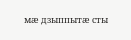мæ дзыппытæ сты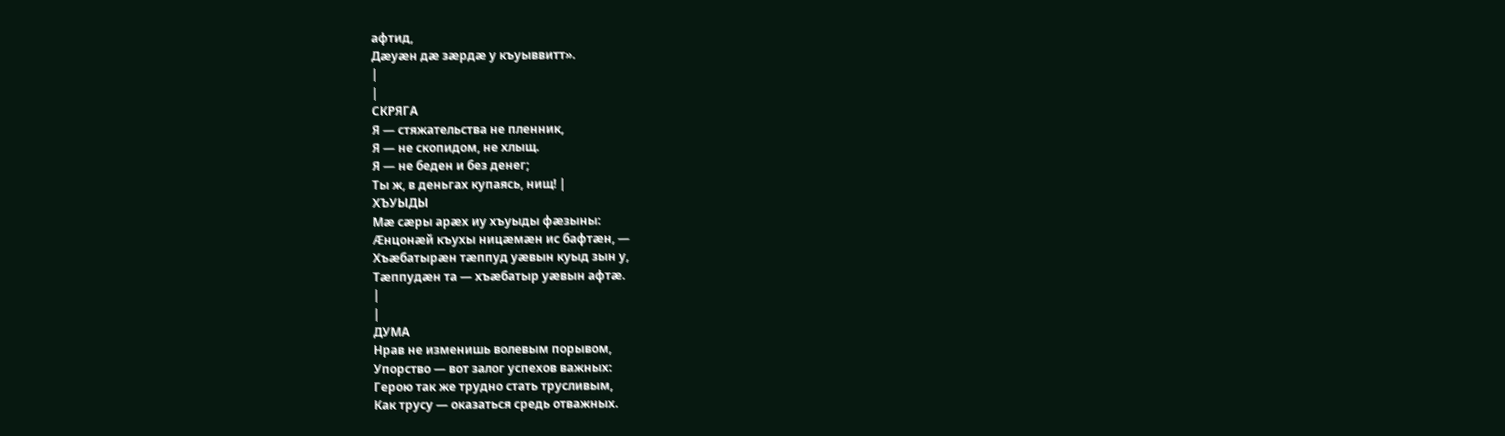афтид,
Дæуæн дæ зæрдæ у къуыввитт».
|
|
СКРЯГА
Я — стяжательства не пленник,
Я — не скопидом, не хлыщ.
Я — не беден и без денег;
Ты ж, в деньгах купаясь, нищ! |
ХЪУЫДЫ
Мæ сæры арæх иу хъуыды фæзыны:
Æнцонæй къухы ницæмæн ис бафтæн, —
Хъæбатырæн тæппуд уæвын куыд зын у,
Тæппудæн та — хъæбатыр уæвын афтæ.
|
|
ДУМА
Нрав не изменишь волевым порывом,
Упорство — вот залог успехов важных:
Герою так же трудно стать трусливым,
Как трусу — оказаться средь отважных.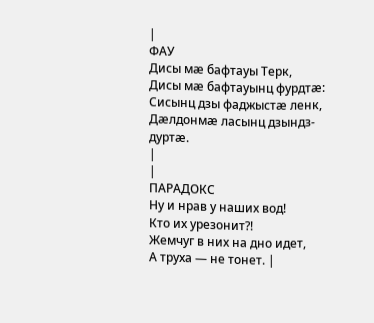|
ФАУ
Дисы мæ бафтауы Терк,
Дисы мæ бафтауынц фурдтæ:
Сисынц дзы фаджыстæ ленк,
Дæлдонмæ ласынц дзындз-дуртæ.
|
|
ПАРАДОКС
Ну и нрав у наших вод!
Кто их урезонит?!
Жемчуг в них на дно идет,
А труха — не тонет. |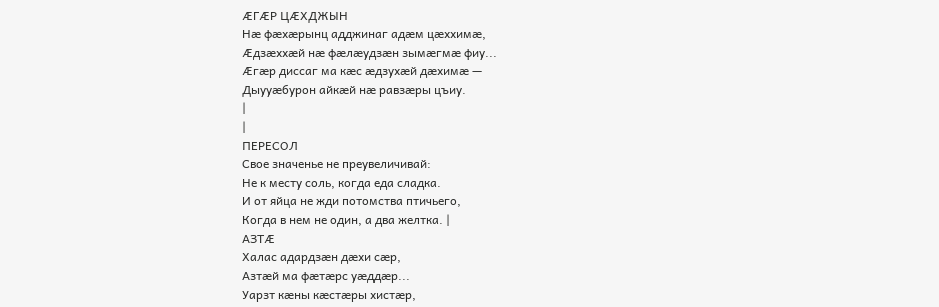ÆГÆР ЦÆХДЖЫН
Нæ фæхæрынц адджинаг адæм цæххимæ,
Æдзæххæй нæ фæлæудзæн зымæгмæ фиу...
Æгæр диссаг ма кæс æдзухæй дæхимæ —
Дыууæбурон айкæй нæ равзæры цъиу.
|
|
ПЕРЕСОЛ
Свое значенье не преувеличивай:
Не к месту соль, когда еда сладка.
И от яйца не жди потомства птичьего,
Когда в нем не один, а два желтка. |
АЗТÆ
Халас адардзæн дæхи сæр,
Азтæй ма фæтæрс уæддæр...
Уарзт кæны кæстæры хистæр,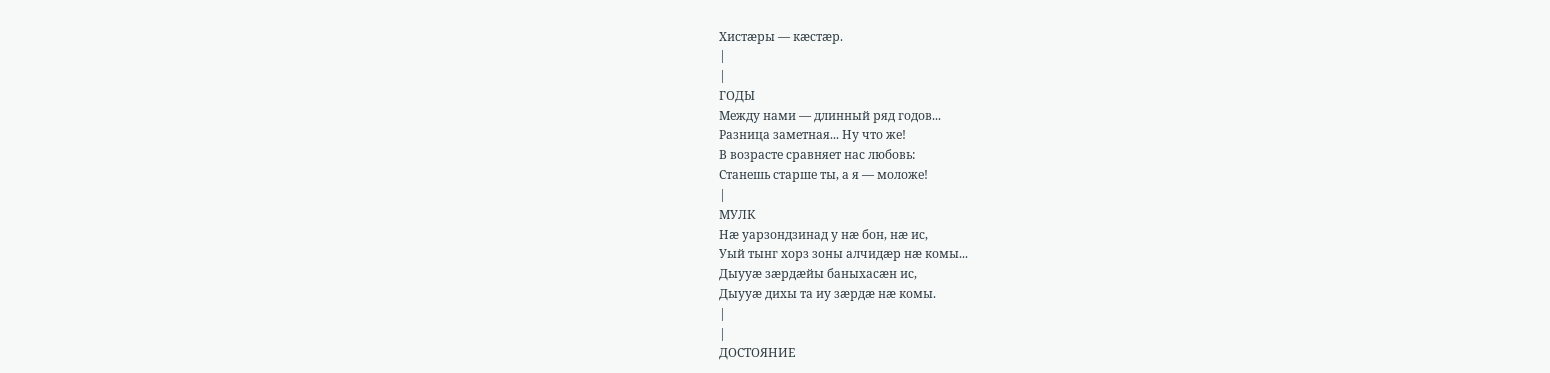Хистæры — кæстæр.
|
|
ГОДЫ
Между нами — длинный ряд годов...
Разница заметная... Ну что же!
В возрасте сравняет нас любовь:
Станешь старше ты, а я — моложе!
|
МУЛК
Нæ уарзондзинад у нæ бон, нæ ис,
Уый тынг хорз зоны алчидæр нæ комы...
Дыууæ зæрдæйы баныхасæн ис,
Дыууæ дихы та иу зæрдæ нæ комы.
|
|
ДОСТОЯНИЕ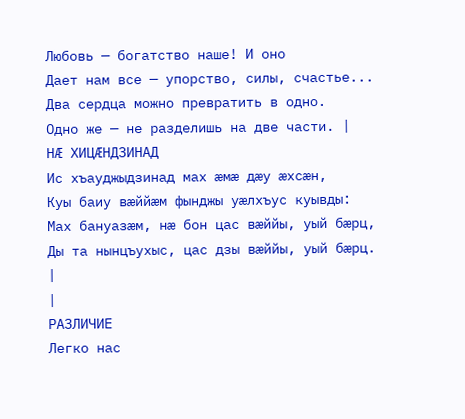Любовь — богатство наше! И оно
Дает нам все — упорство, силы, счастье...
Два сердца можно превратить в одно.
Одно же — не разделишь на две части. |
НÆ ХИЦÆНДЗИНАД
Ис хъауджыдзинад мах æмæ дæу æхсæн,
Куы баиу вæййæм фынджы уæлхъус куывды:
Мах бануазæм, нæ бон цас вæййы, уый бæрц,
Ды та нынцъухыс, цас дзы вæййы, уый бæрц.
|
|
РАЗЛИЧИЕ
Легко нас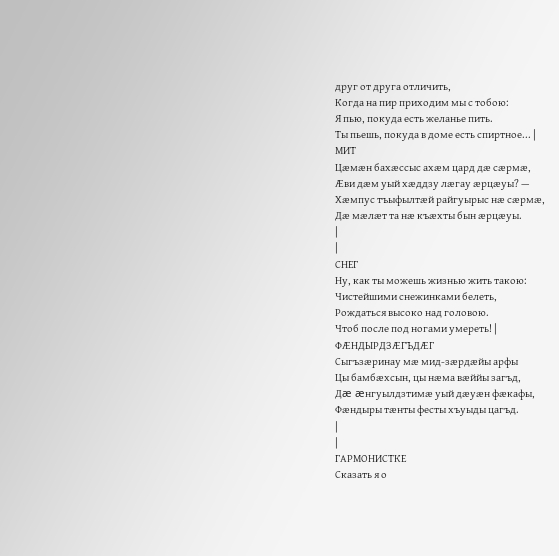друг от друга отличить,
Когда на пир приходим мы с тобою:
Я пью, покуда есть желанье пить.
Ты пьешь, покуда в доме есть спиртное... |
МИТ
Цæмæн бахæссыс ахæм цард дæ сæрмæ,
Æви дæм уый хæддзу лæгау æрцæуы? —
Хæмпус тъыфылтæй райгуырыс нæ сæрмæ,
Дæ мæлæт та нæ къæхты бын æрцæуы.
|
|
СНЕГ
Ну, как ты можешь жизнью жить такою:
Чистейшими снежинками белеть,
Рождаться высоко над головою.
Чтоб после под ногами умереть! |
ФÆНДЫРДЗÆГЪДÆГ
Сыгъзæринау мæ мид-зæрдæйы арфы
Цы бамбæхсын, цы нæма вæййы загъд,
Дæ æнгуылдзтимæ уый дæуæн фæкафы,
Фæндыры тæнты фесты хъуыды цагъд.
|
|
ГАРМОНИСТКЕ
Сказать я о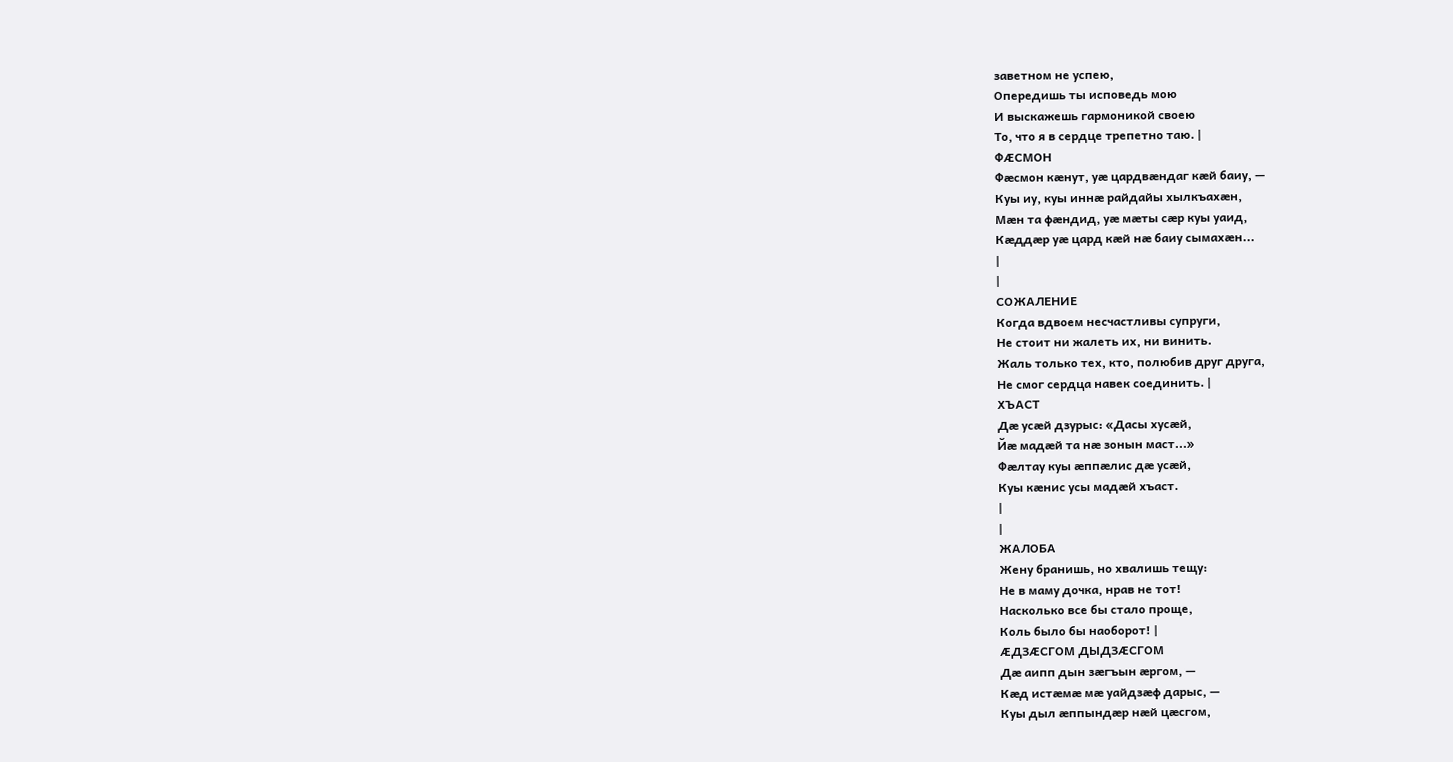заветном не успею,
Опередишь ты исповедь мою
И выскажешь гармоникой своею
То, что я в сердце трепетно таю. |
ФÆСМОН
Фæсмон кæнут, уæ цардвæндаг кæй баиу, —
Куы иу, куы иннæ райдайы хылкъахæн,
Мæн та фæндид, уæ мæты сæр куы уаид,
Кæддæр уæ цард кæй нæ баиу сымахæн...
|
|
СОЖАЛЕНИЕ
Когда вдвоем несчастливы супруги,
Не стоит ни жалеть их, ни винить.
Жаль только тех, кто, полюбив друг друга,
Не смог сердца навек соединить. |
ХЪАСТ
Дæ усæй дзурыс: «Дасы хусæй,
Йæ мадæй та нæ зонын маст...»
Фæлтау куы æппæлис дæ усæй,
Куы кæнис усы мадæй хъаст.
|
|
ЖАЛОБА
Жену бранишь, но хвалишь тещу:
Не в маму дочка, нрав не тот!
Насколько все бы стало проще,
Коль было бы наоборот! |
ÆДЗÆСГОМ ДЫДЗÆСГОМ
Дæ аипп дын зæгъын æргом, —
Кæд истæмæ мæ уайдзæф дарыс, —
Куы дыл æппындæр нæй цæсгом,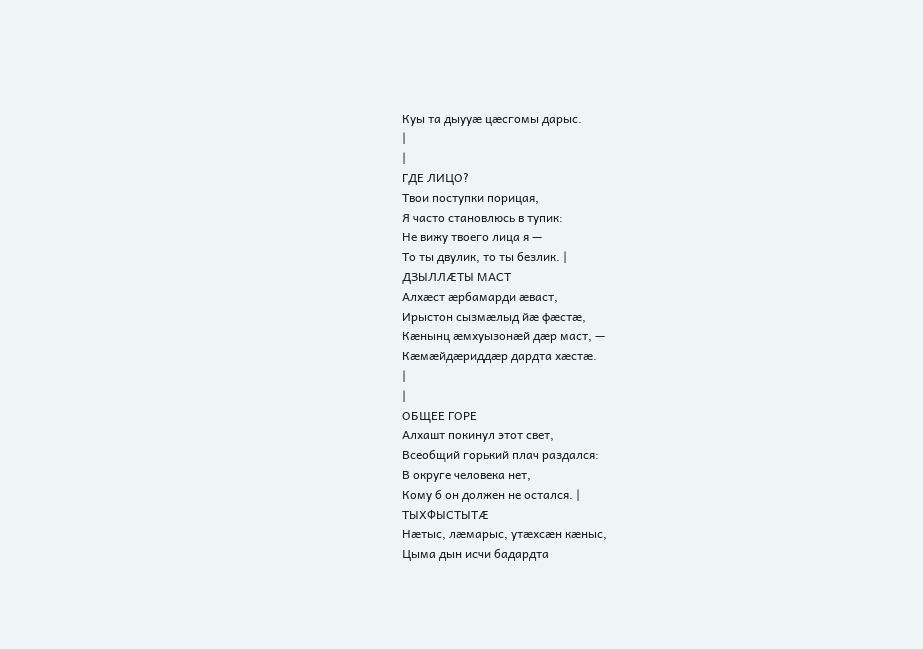Куы та дыууæ цæсгомы дарыс.
|
|
ГДЕ ЛИЦО?
Твои поступки порицая,
Я часто становлюсь в тупик:
Не вижу твоего лица я —
То ты двулик, то ты безлик. |
ДЗЫЛЛÆТЫ МАСТ
Алхæст æрбамарди æваст,
Ирыстон сызмæлыд йæ фæстæ,
Кæнынц æмхуызонæй дæр маст, —
Кæмæйдæриддæр дардта хæстæ.
|
|
ОБЩЕЕ ГОРЕ
Алхашт покинул этот свет,
Всеобщий горький плач раздался:
В округе человека нет,
Кому б он должен не остался. |
ТЫХФЫСТЫТÆ
Нæтыс, лæмарыс, утæхсæн кæныс,
Цыма дын исчи бадардта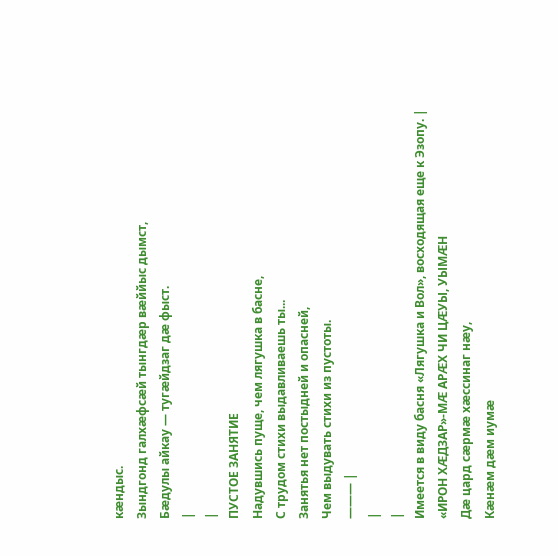кæндыс.
Зындгонд галхæфсæй тынгдæр вæййыс дымст,
Бæдулы айкау — тугæйдзаг дæ фыст.
|
|
ПУСТОЕ ЗАНЯТИЕ
Надувшись пуще, чем лягушка в басне,
С трудом стихи выдавливаешь ты...
Занятья нет постыдней и опасней,
Чем выдувать стихи из пустоты.
——— |
|
|
Имеется в виду басня «Лягушка и Вол», восходящая еще к Эзопу. |
«ИРОН ХÆДЗАР»-МÆ АРÆХ ЧИ ЦÆУЫ, УЫМÆН
Дæ цард сæрмæ хæссинаг нæу,
Кæнæм дæм иумæ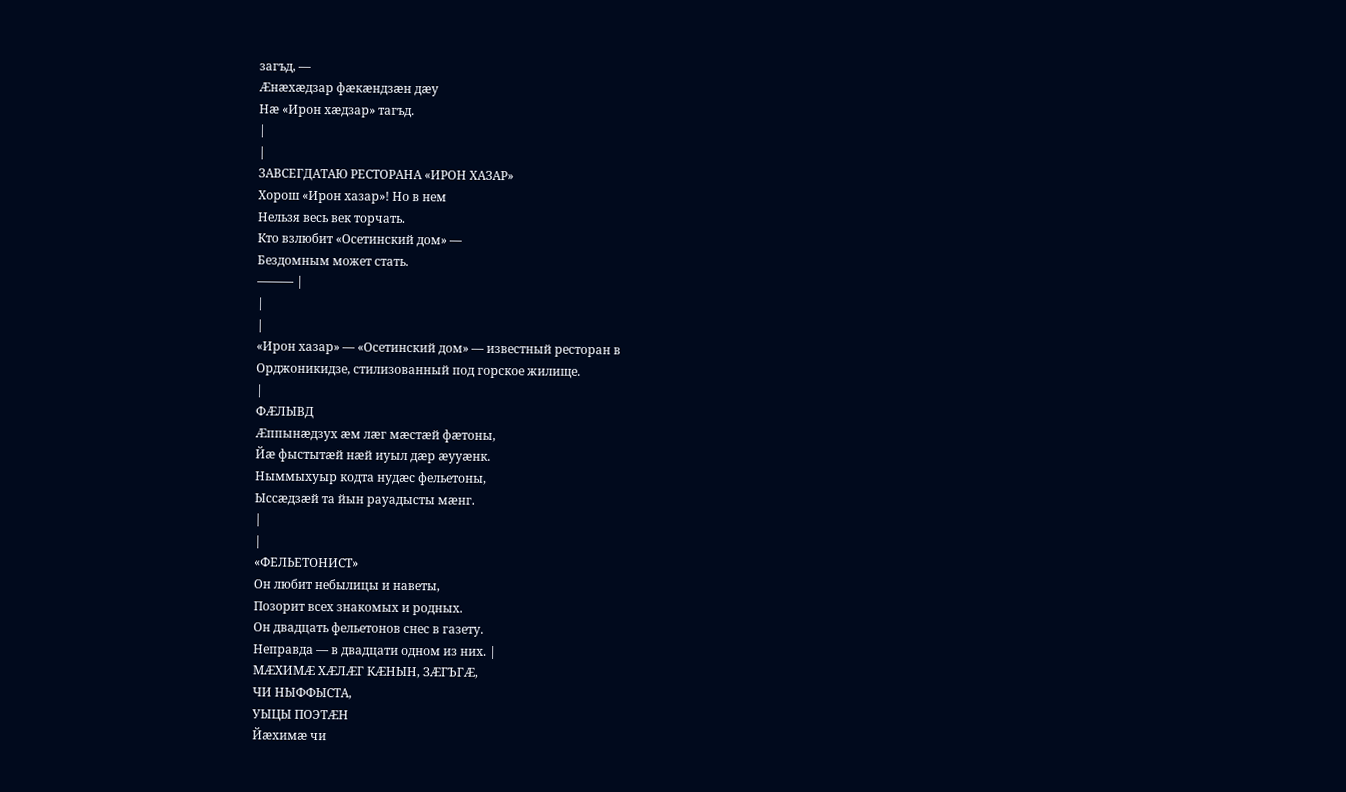загъд, —
Æнæхæдзар фæкæндзæн дæу
Нæ «Ирон хæдзар» тагъд.
|
|
ЗАВСЕГДАТАЮ РЕСТОРАНА «ИРОН ХАЗАР»
Хорош «Ирон хазар»! Но в нем
Нельзя весь век торчать.
Кто взлюбит «Осетинский дом» —
Бездомным может стать.
——— |
|
|
«Ирон хазар» — «Осетинский дом» — известный ресторан в
Орджоникидзе, стилизованный под горское жилище.
|
ФÆЛЫВД
Æппынæдзух æм лæг мæстæй фæтоны,
Йæ фыстытæй нæй иуыл дæр æууæнк.
Ныммыхуыр кодта нудæс фельетоны,
Ыссæдзæй та йын рауадысты мæнг.
|
|
«ФЕЛЬЕТОНИСТ»
Он любит небылицы и наветы,
Позорит всех знакомых и родных.
Он двадцать фельетонов снес в газету.
Неправда — в двадцати одном из них. |
МÆХИМÆ ХÆЛÆГ КÆНЫН, ЗÆГЪГÆ,
ЧИ НЫФФЫСТА,
УЫЦЫ ПОЭТÆН
Йæхимæ чи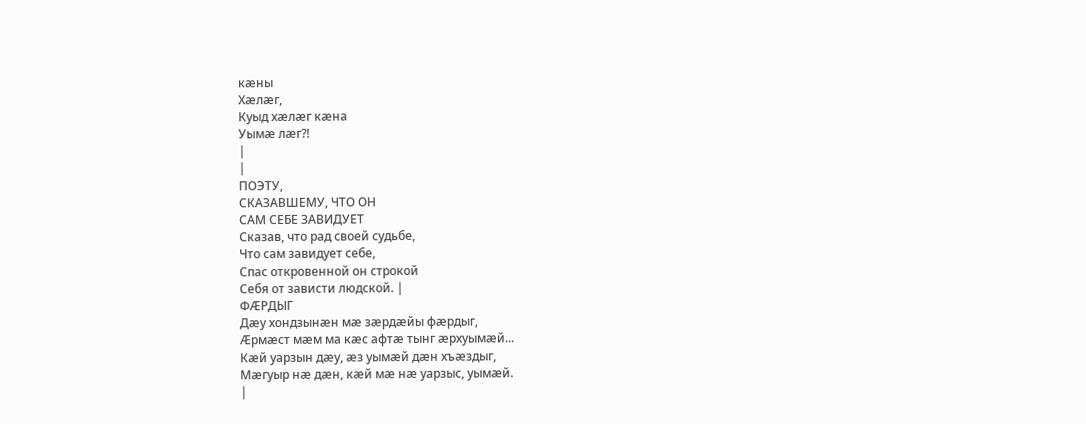кæны
Хæлæг,
Куыд хæлæг кæна
Уымæ лæг?!
|
|
ПОЭТУ,
СКАЗАВШЕМУ, ЧТО ОН
САМ СЕБЕ ЗАВИДУЕТ
Сказав, что рад своей судьбе,
Что сам завидует себе,
Спас откровенной он строкой
Себя от зависти людской. |
ФÆРДЫГ
Дæу хондзынæн мæ зæрдæйы фæрдыг,
Æрмæст мæм ма кæс афтæ тынг æрхуымæй...
Кæй уарзын дæу, æз уымæй дæн хъæздыг,
Мæгуыр нæ дæн, кæй мæ нæ уарзыс, уымæй.
|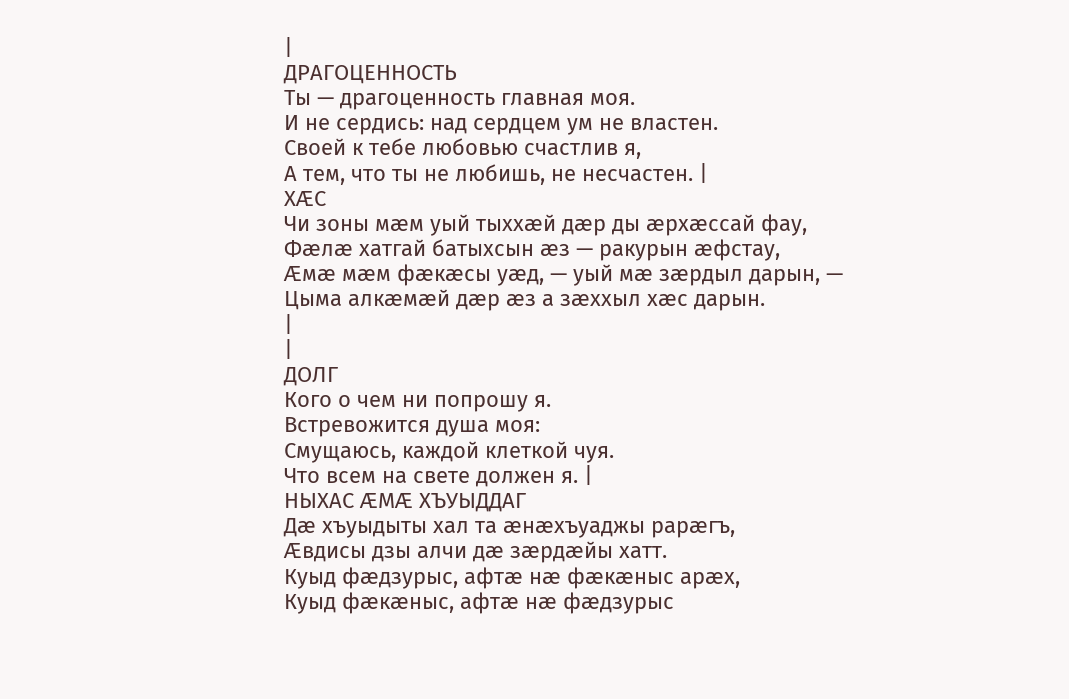|
ДРАГОЦЕННОСТЬ
Ты — драгоценность главная моя.
И не сердись: над сердцем ум не властен.
Своей к тебе любовью счастлив я,
А тем, что ты не любишь, не несчастен. |
ХÆС
Чи зоны мæм уый тыххæй дæр ды æрхæссай фау,
Фæлæ хатгай батыхсын æз — ракурын æфстау,
Æмæ мæм фæкæсы уæд, — уый мæ зæрдыл дарын, —
Цыма алкæмæй дæр æз а зæххыл хæс дарын.
|
|
ДОЛГ
Кого о чем ни попрошу я.
Встревожится душа моя:
Смущаюсь, каждой клеткой чуя.
Что всем на свете должен я. |
НЫХАС ÆМÆ ХЪУЫДДАГ
Дæ хъуыдыты хал та æнæхъуаджы рарæгъ,
Æвдисы дзы алчи дæ зæрдæйы хатт.
Куыд фæдзурыс, афтæ нæ фæкæныс арæх,
Куыд фæкæныс, афтæ нæ фæдзурыс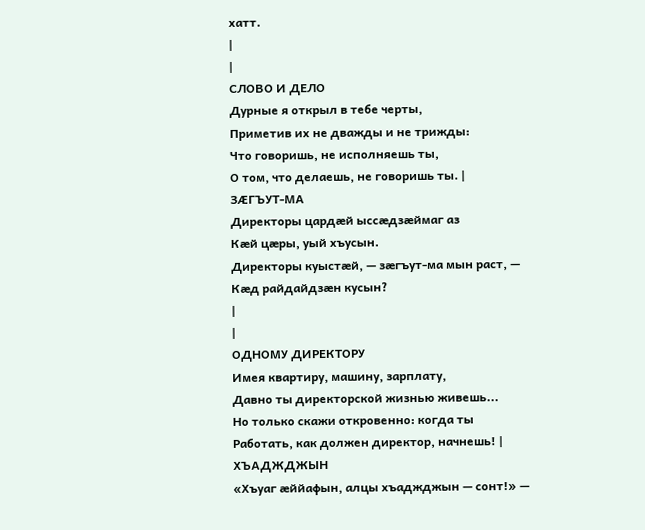хатт.
|
|
СЛОВО И ДЕЛО
Дурные я открыл в тебе черты,
Приметив их не дважды и не трижды:
Что говоришь, не исполняешь ты,
О том, что делаешь, не говоришь ты. |
ЗÆГЪУТ-МА
Директоры цардæй ыссæдзæймаг аз
Кæй цæры, уый хъусын.
Директоры куыстæй, — зæгъут-ма мын раст, —
Кæд райдайдзæн кусын?
|
|
ОДНОМУ ДИРЕКТОРУ
Имея квартиру, машину, зарплату,
Давно ты директорской жизнью живешь...
Но только скажи откровенно: когда ты
Работать, как должен директор, начнешь! |
ХЪАДЖДЖЫН
«Хъуаг æййафын, алцы хъаджджын — сонт!» —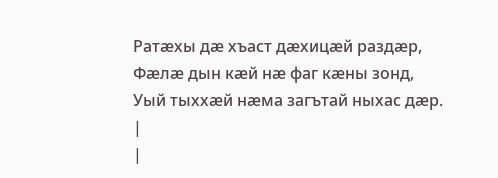Ратæхы дæ хъаст дæхицæй раздæр,
Фæлæ дын кæй нæ фаг кæны зонд,
Уый тыххæй нæма загътай ныхас дæр.
|
|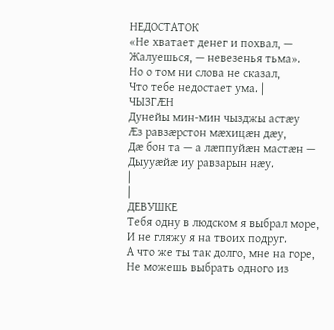НЕДОСТАТОК
«Не хватает денег и похвал, —
Жалуешься, — невезенья тьма».
Но о том ни слова не сказал,
Что тебе недостает ума. |
ЧЫЗГÆН
Дунейы мин-мин чызджы астæу
Æз равзæрстон мæхицæн дæу,
Дæ бон та — а лæппуйæн мастæн —
Дыууæйæ иу равзарын нæу.
|
|
ДЕВУШКЕ
Тебя одну в людском я выбрал море,
И не гляжу я на твоих подруг.
А что же ты так долго, мне на горе,
Не можешь выбрать одного из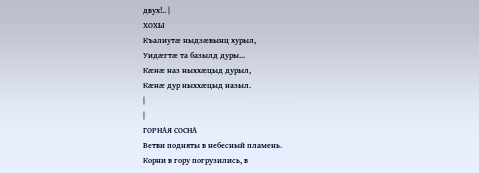двух!.. |
ХОХЫ
Къалиутæ ныдзæвынц хурыл,
Уидæгтæ та базылд дуры...
Кæнæ наз ныххæцыд дурыл,
Кæнæ дур ныххæцыд назыл.
|
|
ГОРНАЯ СОСНА
Ветви подняты в небесный пламень.
Корни в гору погрузились, в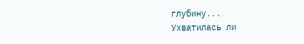глубину...
Ухватилась ли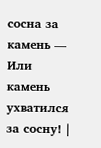сосна за камень —
Или камень ухватился за сосну! |